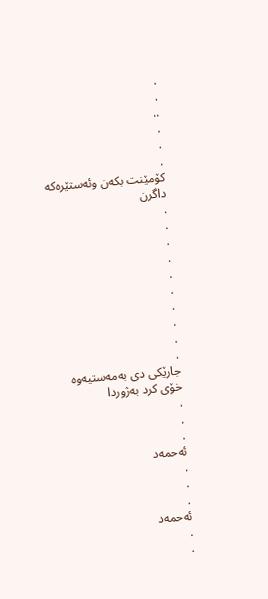.
.
..
.
.
.
کۆمێنت بکەن وئەستێرەکە داگرن
.
.
.
.
.
.
.
.
.
.
جارێکی دی بەمەستیەوە خۆی کرد بەژوردا
.
.
.
ئەحمەد
.
.
.
ئەحمەد
.
.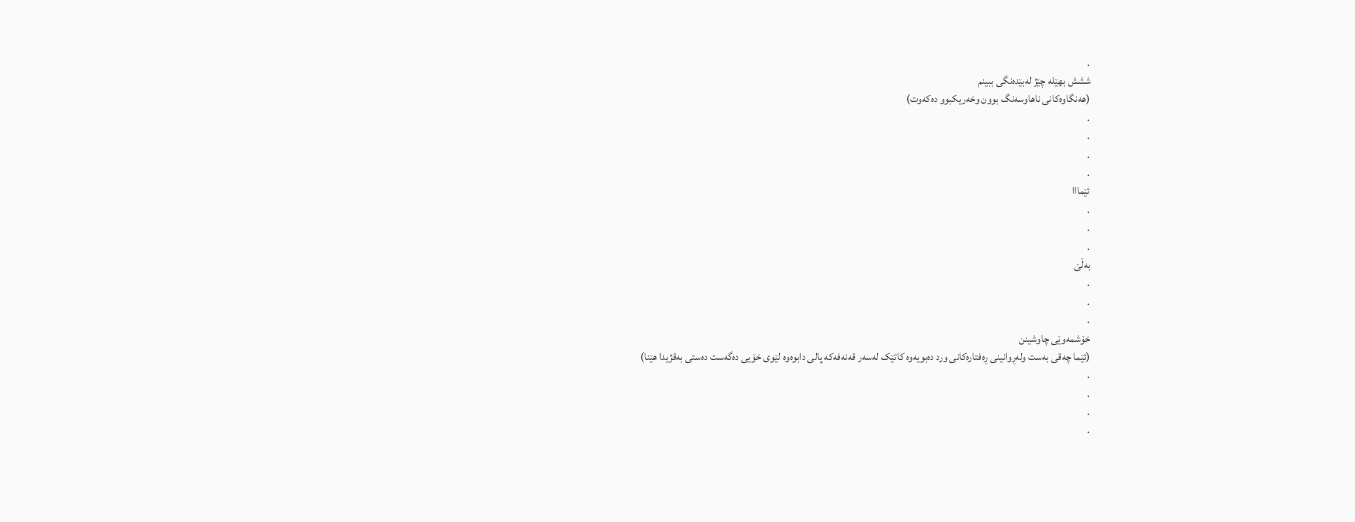.
ششش بهێلە چێژ لەبێدەنگی ببینم
(هەنگاوەکانی ناهاوسەنگ بوون وخەریکبوو دەکەوت)
.
.
.
.
ئێمااا
.
.
.
بەڵێ
.
.
.
خۆشمەوێی چاوشینن
(ئێما چەقی بەست ولەڕوانینی ڕەفتارەکانی ورد دەبویەوە کاتێک لەسەر قەنەفەکە پالی دابوەوە لێوی خۆیی دەگەست دەستی بەقژیدا هێنا)
.
.
.
.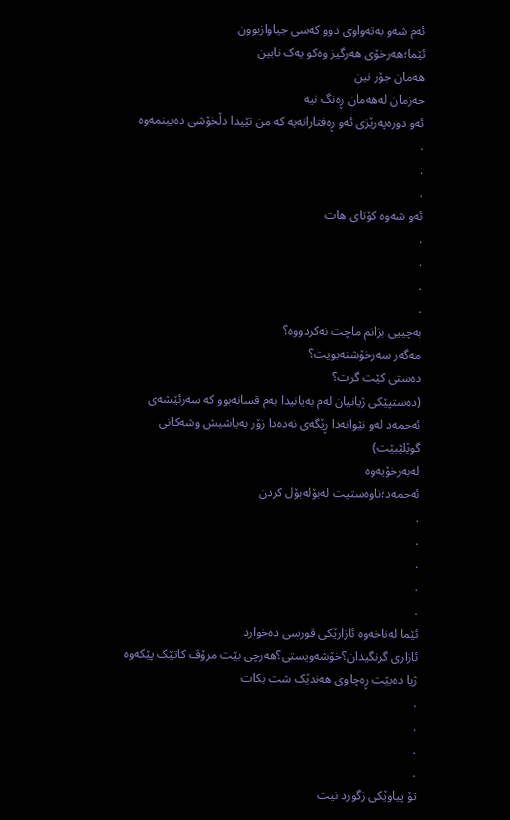ئەم شەو بەتەواوی دوو کەسی جیاوازبوون
ئێما؛هەرخۆی هەرگیز وەکو یەک نابین
هەمان جۆر نین
حەزمان لەهەمان ڕەنگ نیە
ئەو دورەپەرێزی ئەو ڕەفتارانەیە کە من تێیدا دڵخۆشی دەبینمەوە
.
.
.
ئەو شەوە کۆتای هات
.
.
.
.
بەچییی بزانم ماچت نەکردووە؟
مەگەر سەرخۆشنەبویت؟
دەستی کێت گرت؟
(دەستپێکی ژیانیان لەم بەیانیدا بەم قسانەبوو کە سەرئێشەی ئەحمەد لەو نێوانەدا ڕێگەی نەدەدا زۆر بەباشیش وشەکانی گوێلێبێت)
لەبەرخۆیەوە
ئەحمەد؛ناوەستیت لەبۆلەبۆل کردن
.
.
.
.
.
ئێما لەناخەوە ئازارێکی قورسی دەخوارد
ئازاری گرنگیدان؟خۆشەویستی؟هەرچی بێت مرۆڤ کاتێک پێکەوە ژیا دەبێت ڕەچاوی هەندێک شت بکات
.
.
.
.
تۆ پیاوێکی زگورد نیت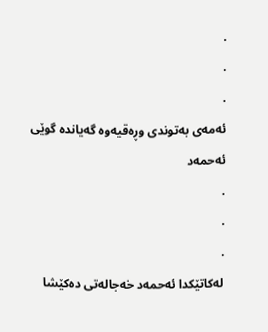.
.
.
ئەمەی بەتوندی وڕەقیەوە گەیاندە گوێی ئەحمەد
.
.
.
لەکاتێکدا ئەحمەد خەجالەتی دەکێشا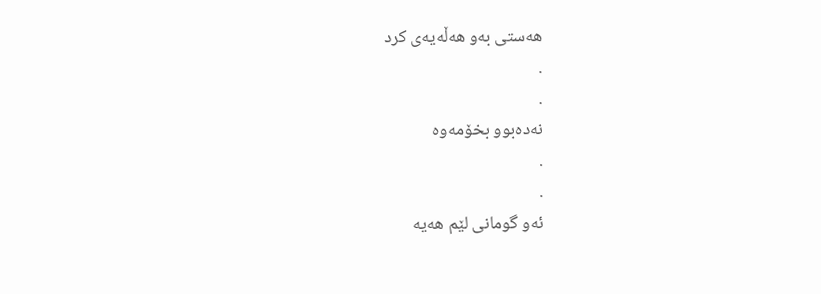هەستی بەو هەڵەیەی کرد
.
.
نەدەبوو بخۆمەوە
.
.
ئەو گومانی لێم هەیە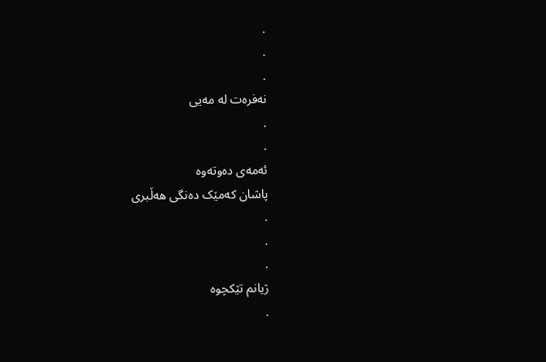.
.
.
نەفرەت لە مەیی
.
.
ئەمەی دەوتەوە
پاشان کەمێک دەنگی هەڵبری
.
.
.
ژیانم تێکچوە
.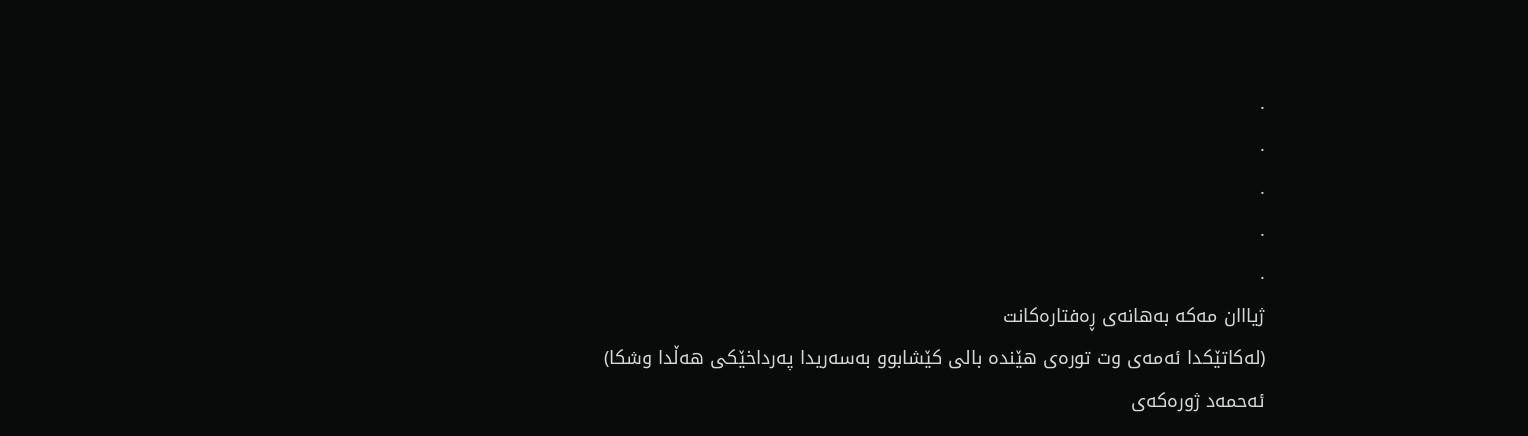.
.
.
.
.
ژیااان مەکە بەهانەی ڕەفتارەکانت
(لەکاتێکدا ئەمەی وت تورەی هێندە بالی کێشابوو بەسەریدا پەرداخێکی هەڵدا وشکا)
ئەحمەد ژورەکەی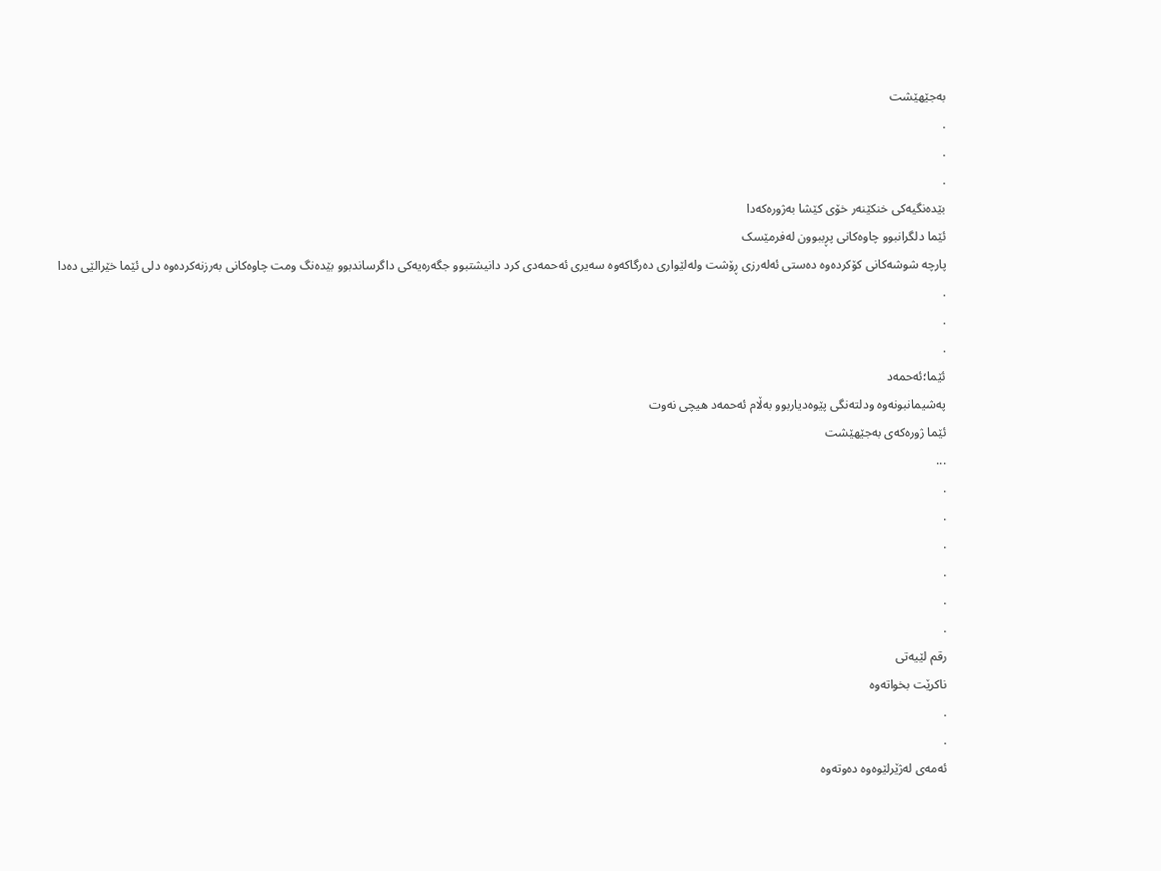بەجێهێشت
.
.
.
بێدەنگیەکی خنکێنەر خۆی کێشا بەژورەکەدا
ئێما دلگرانبوو چاوەکانی پڕببوون لەفرمێسک
پارچە شوشەکانی کۆکردەوە دەستی ئەلەرزی ڕۆشت ولەلێواری دەرگاکەوە سەیری ئەحمەدی کرد دانیشتبوو جگەرەیەکی داگرساندبوو بێدەنگ ومت چاوەکانی بەرزنەکردەوە دلی ئێما خێرالێی دەدا
.
.
.
ئێما؛ئەحمەد
پەشیمانبونەوە ودلتەنگی پێوەدیاربوو بەڵام ئەحمەد هیچی نەوت
ئێما ژورەکەی بەجێهێشت
...
.
.
.
.
.
.
رقم لێیەتی
ناکرێت بخواتەوە
.
.
ئەمەی لەژێرلێوەوە دەوتەوە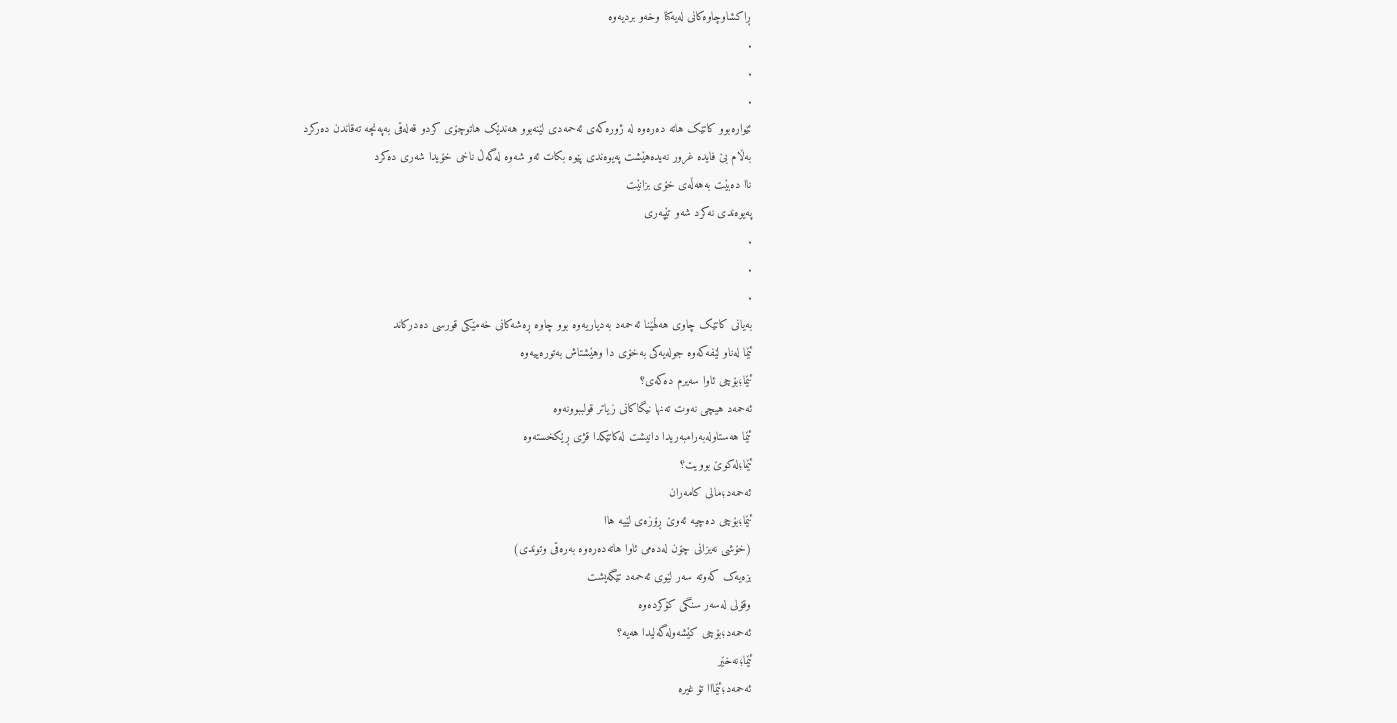ڕاکشاوچاوەکانی لەیەکنا وخەو بردیەوە
.
.
.
ئێوارەبوو کاتێک هاتە دەرەوە لە ژورەکەی ئەحمەدی لێنەبوو هەندێک هاتوچۆی کردو قەلەقی بەپەنچە تەقاندن دەرکرد
بەڵام بێ فایدە غرور نەیدەهێشت پەیوەندی پێوە بکات ئەو شەوە لەگەڵ ناخی خۆیدا شەری دەکرد
ناا دەبێت بەهەڵەی خۆی بزانێت
پەیوەندی نەکرد شەو تێپەری
.
.
.
بەیانی کاتێک چاوی هەڵهێنا ئەحمەد بەدیاریەوە بوو چاوە ڕەشەکانی خەمێکی قورسی دەدرکاند
ئێما لەناو لێفەکەوە جولەیەکی بەخۆی دا وهێشتاش بەتورەییەوە
ئێما؛بۆچی ئاوا سەیرم دەکەی؟
ئەحمەد هیچی نەوت تەنها نیگاکانی زیاتر قولببوونەوە
ئێما هەستاولەبەرامبەریدا دانیشت لەکاتێکدا قژی ڕێکخستەوە
ئێما؛لەکوێ بوویت؟
ئەحمەد؛مالی کامەران
ئێما؛بۆچی دەچیە ئەوێ ڕۆزەی لێیە هاا
(خۆشی نەیزانی چۆن لەدەمی ئاوا هاتەدەرەوە بەرەقی وتوندی)
بزەیەک کەوتە سەر لێوی ئەحمەد تێگەیشت
وقۆلی لەسەر سنگی کۆکردەوە
ئەحمەد؛بۆچی کێشەولەگەلیدا هەیە؟
ئێما؛نەخێر
ئەحمەد؛ئێمااا تۆ غیرە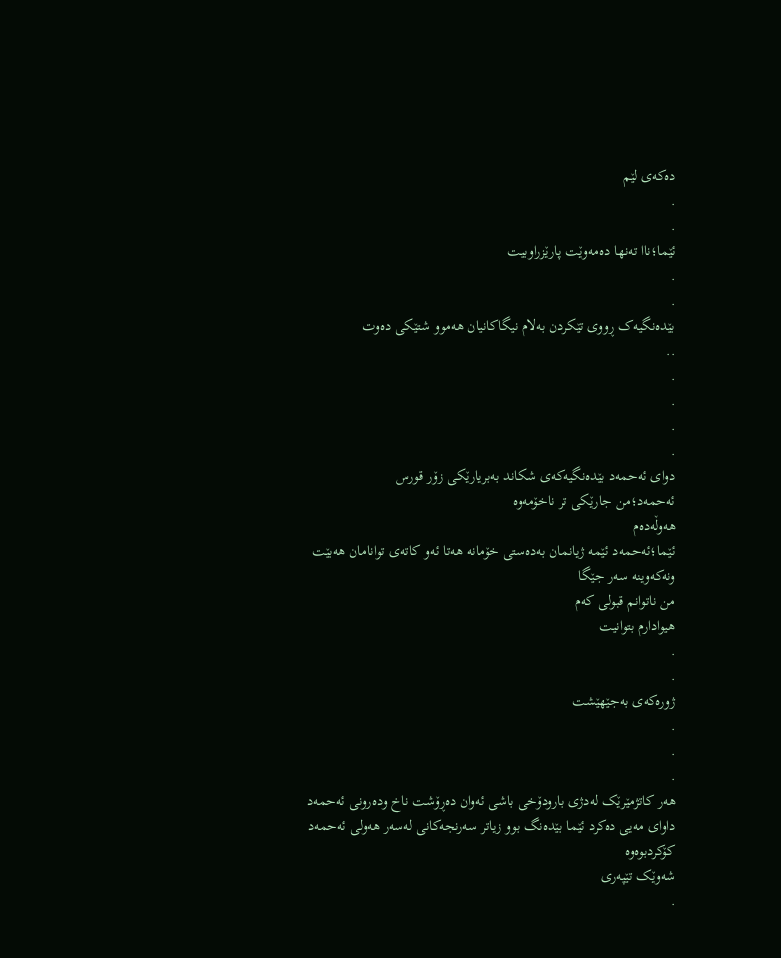دەکەی لێم
.
.
ئێما؛ناا تەنها دەمەوێت پارێزراوبیت
.
.
بێدەنگیەک ڕووی تێکردن بەلام نیگاکانیان هەموو شتێکی دەوت
..
.
.
.
.
دوای ئەحمەد بێدەنگیەکەی شکاند بەبریارێکی زۆر قورس
ئەحمەد؛من جارێکی تر ناخۆمەوە
هەوڵەدەم
ئێما؛ئەحمەد ئێمە ژیانمان بەدەستی خۆمانە هەتا ئەو کاتەی توانامان هەبێت ونەکەوینە سەر جێگا
من ناتوانم قبولی کەم
هیوادارم بتوانیت
.
.
ژورەکەی بەجێهێشت
.
.
.
هەر کاتژمێرێک لەدژی بارودۆخی باشی ئەوان دەڕۆشت ناخ ودەرونی ئەحمەد داوای مەیی دەکرد ئێما بێدەنگ بوو زیاتر سەرنجەکانی لەسەر هەولی ئەحمەد کۆکردبوەوە
شەوێک تێپەری
.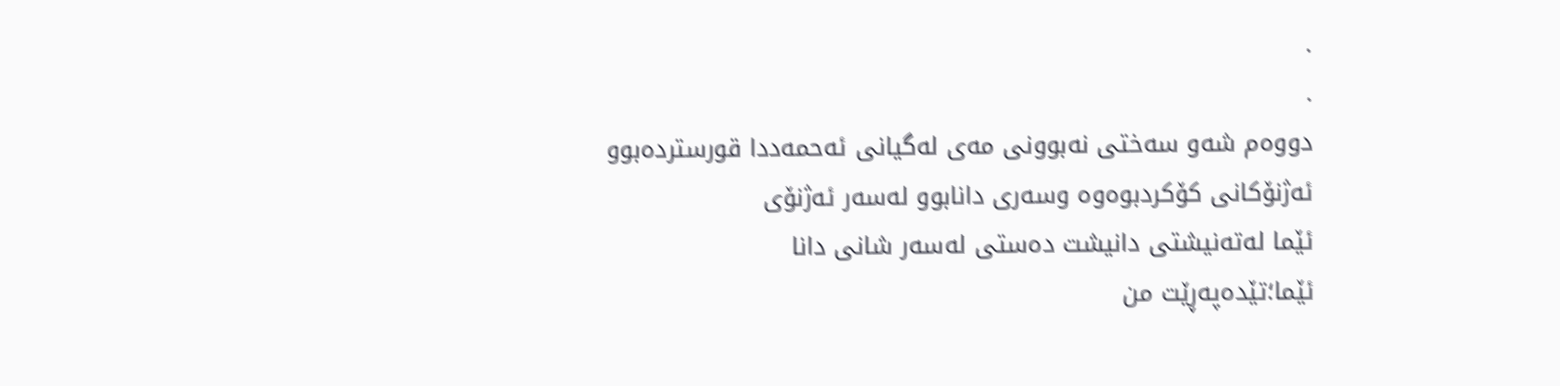.
.
دووەم شەو سەختی نەبوونی مەی لەگیانی ئەحمەددا قورستردەبوو ئەژنۆکانی کۆکردبوەوە وسەری دانابوو لەسەر ئەژنۆی
ئێما لەتەنیشتی دانیشت دەستی لەسەر شانی دانا
ئێما؛تێدەپەڕێت من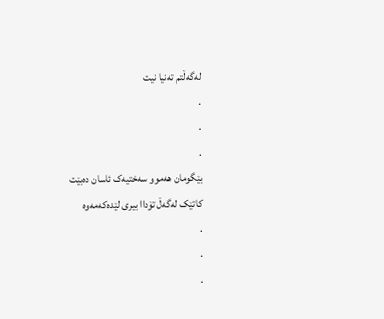لەگەڵتم تەنیا نیت
.
.
.
بێگومان هەموو سەختیەک ئاسان دەبێت
کاتێک لەگەڵ تۆداا بیری لێدەکەمەوە
.
.
.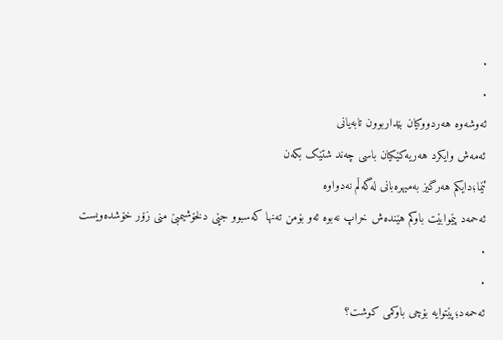.
.
ئەوشەوە هەردووکیان بێداربوون تابەیانی
ئەمەش وایکرد هەریەکێکیان باسی چەند شتێک بکەن
ئێما؛دایکم هەرگیز بەمیهرەبانی لەگەڵم نەدواوە
ئەحمەد پێموابێت باوکم هێندەش خراپ نەبوە ئەو بۆمن تەنها کەسبوو جێی دلخۆشیمبێ منی زۆر خۆشدەویست
.
.
ئەحمەد؛پێتوایە بۆچی باوکمی کوشت؟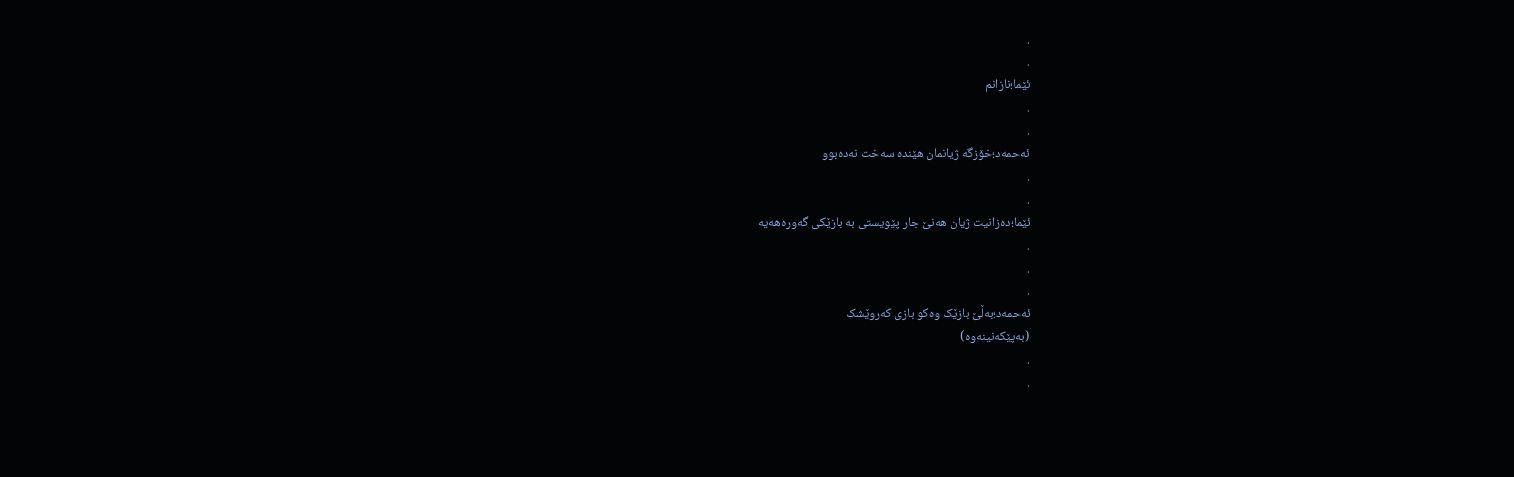.
.
ئێما؛نازانم
.
.
ئەحمەد؛خۆزگە ژیانمان هێندە سەخت نەدەبوو
.
.
ئێما؛دەزانیت ژیان هەنێ جار پێویستی بە بازێکی گەورەهەیە
.
.
.
ئەحمەد؛بەڵێ بازێک وەکو بازی کەروێشک
(بەپێکەنینەوە)
.
.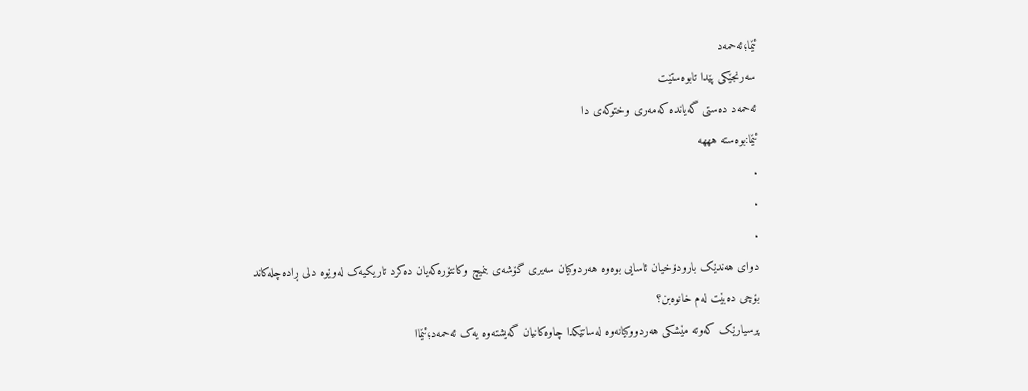ئێما؛ئەحمەد
سەرنجێکی پێدا تابوەستێت
ئەحمەد دەستی گەیاندە کەمەری وختوکەی دا
ئێما:بوەستە هههه
.
.
.
دوای هەندێک بارودۆخیان ئاسایی بوەوە هەردوکیان سەیری گۆشەی بنمیچ وکانتۆرەکەیان دەکرد تاریکیەک لەوێوە دلی ڕادەچلەکاند
بۆچی دەبێت لەم خانوەبن؟
پرسیارێک کەوتە مێشکی هەردووکیانەوە لەساتێکدا چاوەکانیان گەیشتەوە یەک ئەحمەد؛ئێماا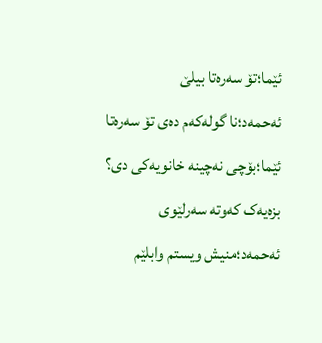ئێما؛تۆ سەرەتا بیلێ
ئەحمەد؛نا گولەکەم دەی تۆ سەرەتا
ئێما؛بۆچی نەچینە خانویەکی دی؟
بزەیەک کەوتە سەرلێوی
ئەحمەد؛منیش ویستم وابلێم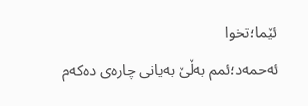ئێما؛تخوا
ئەحمەد؛ئمم بەڵێ بەیانی چارەی دەکەم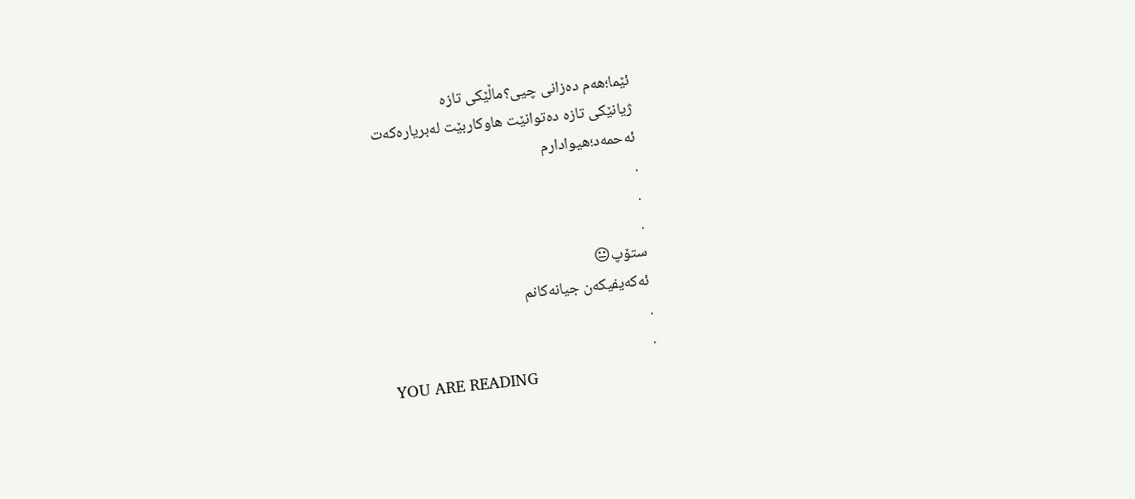ئێما؛هەم دەزانی چیی؟ماڵێکی تازە
ژیانێکی تازە دەتوانێت هاوکاربێت لەبریارەکەت
ئەحمەد؛هیوادارم
.
.
.
ستۆپ😐
ئەکەیفیکەن جیانەکانم
.
.
YOU ARE READING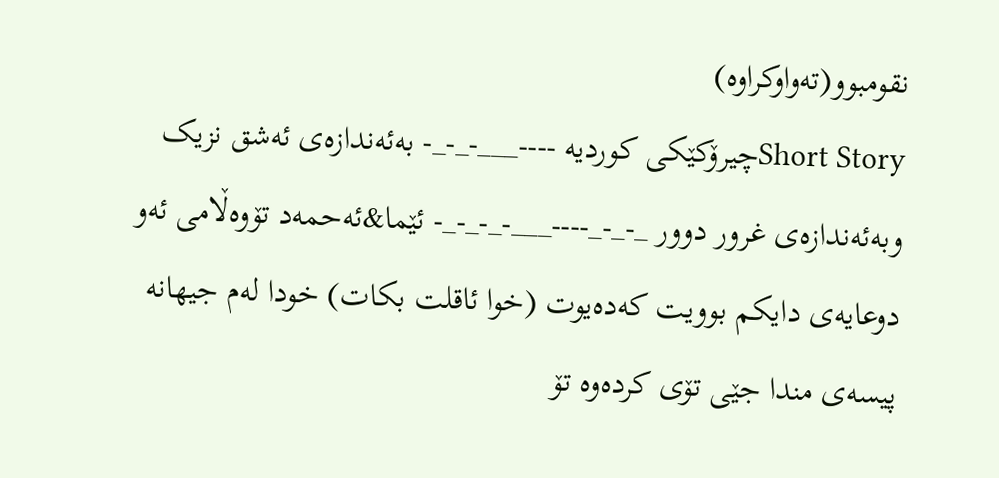نقومبوو(تەواوکراوە)
Short Storyچیرۆکێکی کوردیە ----___-_-_- بەئەندازەی ئەشق نزیک وبەئەندازەی غرور دوور _-_-_----___-_-_-_- ئێما&ئەحمەد تۆوەڵامی ئەو دوعایەی دایکم بوویت کەدەیوت (خوا ئاقلت بکات) خودا لەم جیهانە پیسەی مندا جێی تۆی کردەوە تۆ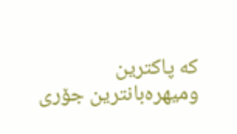کە پاکترین ومیهرەبانترین جۆری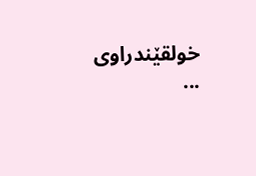خولقێندراوی ...